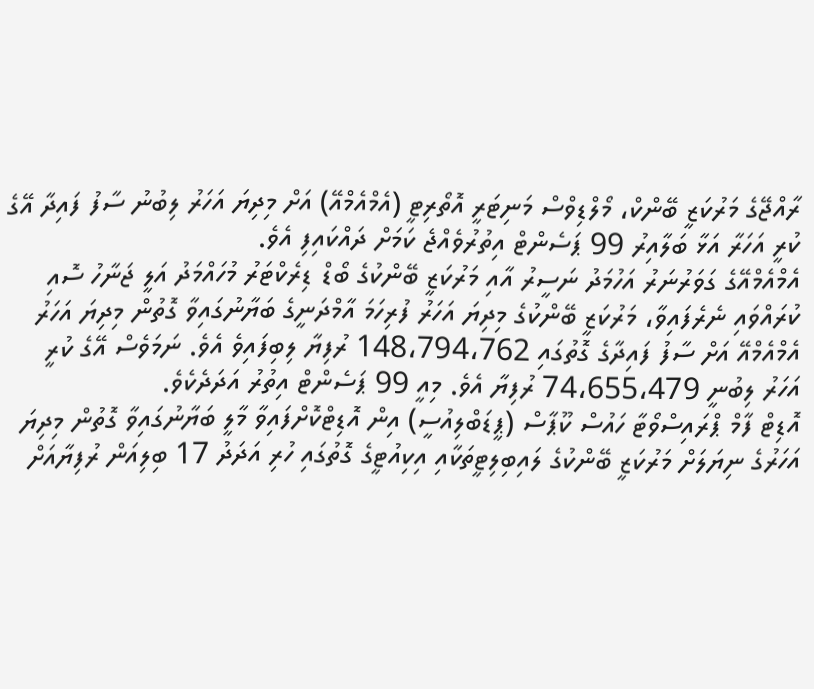ރާއްޖޭގެ މަރުކަޒީ ބޭންކް، މޯލްޑިވްސް މަނިޓަރީ އޮތޯރިޓީ (އެމްއެމްއޭ) އަށް މިދިޔަ އަހަރު ލިބުނު ސާފު ފައިދާ އޭގެ ކުރީ އަހަރާ އަޅާ ބަލާއިރު 99 ޕަސެންޓް އިތުރުވެއްޖެ ކަމަށް ދައްކައިފި އެވެ.
އެމްއެމްއޭގެ ގަވަރުނަރު އަހުމަދު ނަސީރު އާއި މަރުކަޒީ ބޭންކުގެ ބޯޑް ޑިރެކްޓަރު މުހައްމަދު އަލީ ޖަނާހު ސޮއި ކުރައްވައި ނެރެފައިވާ، މަރުކަޒީ ބޭންކުގެ މިދިޔަ އަހަރު ފުރިހަމަ އާމްދަނީގެ ބަޔާނުގައިވާ ގޮތުން މިދިޔަ އަހަރު އެމްއެމްއޭ އަށް ސާފު ފައިދާގެ ގޮތުގައި 148،794،762 ރުފިޔާ ލިބިފައިވެ އެވެ. ނަމަވެސް އޭގެ ކުރީ އަހަރު ލިބުނީ 74،655،479 ރުފިޔާ އެވެ. މިއީ 99 ޕަސެންޓް އިތުރު އަދަދެކެވެ.
އޮޑިޓް ފާމް ޕްރައިސްވޯޓާ ހައުސް ކޫޕާސް (ޕީޑަބްލިއުސީ) އިން އޮޑިޓްކޮށްފައިވާ މާލީ ބަޔާނުގައިވާ ގޮތުން މިދިޔަ އަހަރުގެ ނިޔަލަށް މަރުކަޒީ ބޭންކުގެ ލައިބިލިޓީތަކާއި އިކިއުޓީގެ ގޮތުގައި ހުރި އަދަދު 17 ބިލިއަން ރުފިޔާއަށް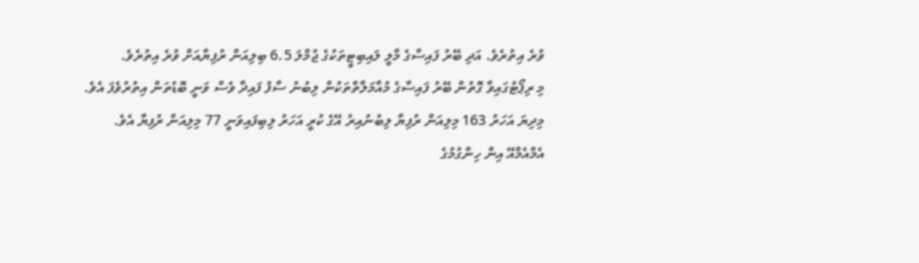ވުރެ އިތުރެވެ. އަދި ބޭރު ފައިސާގެ މާލީ ލައިބިޓީތަކުގެ ޖުމްލަ 6.5 ބިލިއަން ރުފިޔާއަށް ވުރެ އިތުރެވެ.
މި ރިޕޯޓުގައިވާ ގޮތުން ބޭރު ފައިސާގެ މުއާމަލާތްތަކުން ލިބުނު ސާފު ފައިދާ ވެސް ވަނީ ބޮޑުތަން އިތުރުވެފަ އެވެ. މިދިޔަ އަހަރު 163 މިލިއަން ރުފިޔާ ލިބުނުއިރު އޭގެ ކުރީ އަހަރު ލިބިފައިވަނީ 77 މިލިއަން ރުފިޔާ އެވެ.
އެމްއެމްއޭ އިން ހިންގުމުގެ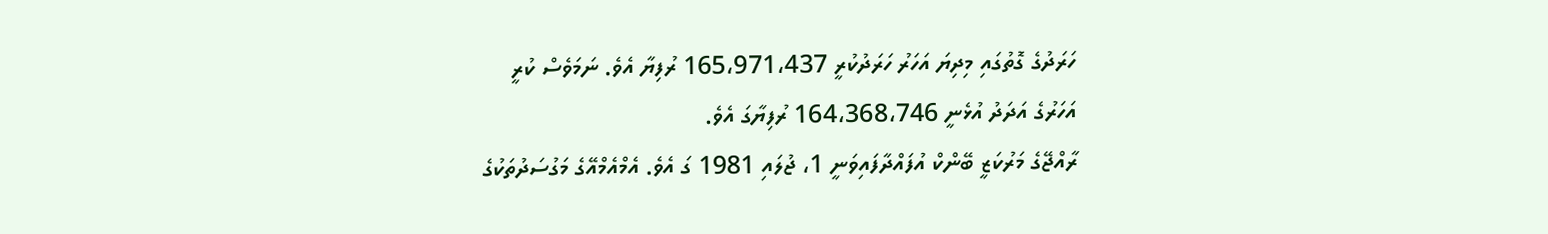ހަރަދުގެ ގޮތުގައި މިދިޔަ އަހަރު ހަރަދުކުރީ 165،971،437 ރުފިޔާ އެވެ. ނަމަވެސް ކުރީ އަހަރުގެ އަދަދު އުޅެނީ 164،368،746 ރުފިޔާގަ އެވެ.
ރާއްޖޭގެ މަރުކަޒީ ބޭންކް އުފައްދާފައިވަނީ 1، ޖުލައި 1981 ގަ އެވެ. އެމްއެމްއޭގެ މަގުސަދުތަކުގެ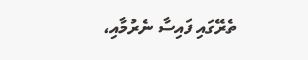ތެރޭގައި ފައިސާ ނެރުމާއި،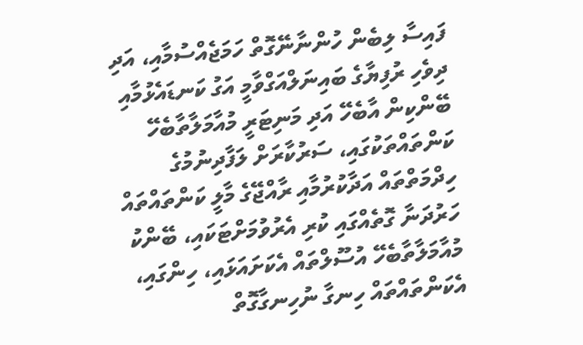ފައިސާ ލިބެން ހުންނާނޭގޮތް ހަމަޖެއްސުމާއި، އަދި ދިވެހި ރުފިޔާގެ ބައިނަލްއަގްވާމީ އަގު ކަނޑައެޅުމާއި ބޭންކިން އާބެހޭ އަދި މަނިޓަރީ މުއާމަލާތާބެހޭ ކަންތައްތަކުގައި، ސަރުކާރަށް ލަފާދިނުމުގެ ހިދްމަތްތައް އަދާކުރުމާއި ރާއްޖޭގެ މާލީ ކަންތައްތައް ހަރުދަނާ ގޮތެއްގައި ކުރި އެރުވުމަށްޓަކައި، ބޭންކު މުއާމަލާތާބެހޭ އުސޫލްތައް އެކަށައަޅައި، ހިންގައި، އެކަންތައްތައް ހިނގާ ނުހިނގާގޮތް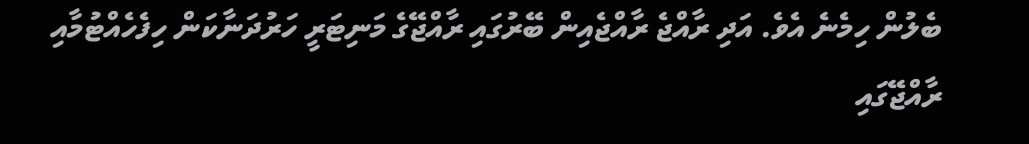ބެލުން ހިމެނެ އެވެ. އަދި ރާއްޖެ ރާއްޖެއިން ބޭރުގައި ރާއްޖޭގެ މަނިޓަރީ ހަރުދަނާކަން ހިފެހެއްޓުމާއި ރާއްޖޭގައި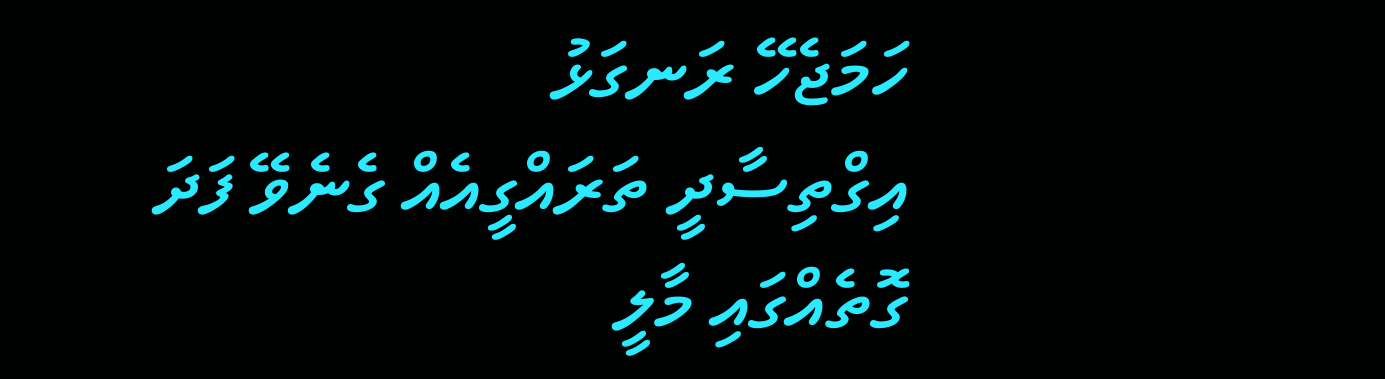ހަމަޖެހޭ ރަނގަޅު
އިގްތިސާދީ ތަރައްގީއެއް ގެނެވޭ ފަދަ ގޮތެއްގައި މާލީ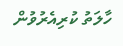ހާލަތު ކުރިއެރުވުން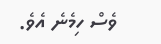ވެސް ހިމެނެ އެވެ.